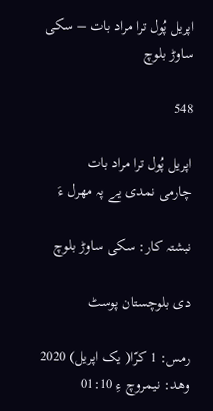اپریل پُول ترا مراد بات – سکی ساوڑ بلوچ

548

اپریل پُول ترا مراد بات
چارمی نمدی یے پہ مھرل ءَ

نبشتہ کار: سکی ساوڑ بلوچ

دی بلوچستان پوسٹ

رمس: 1 کرّا( یک اپریل) 2020
وھد: نیمروچ ءِ 01:10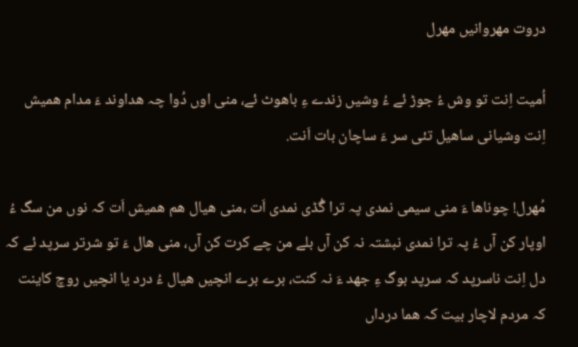دروت مھروانیں مھرل

اُمیت اِنت تو وش ءُ جوڑ ئے ءُ وشیں زندے ءِ باھوٹ ئے، منی اوں دُوا چہ ھداوند ءَ مدام ھمیش اِنت وشیانی ساھیل تئی سر ءَ ساچان بات اَنت.

مُھرل! چوناھا ءَ منی سیمی نمدی پہ ترا گُڈی نمدی اَت ،منی ھیال ھم ھمیش اَت کہ نوں من سگ ءُ اوپار کن آں ءُ پہ ترا نمدی نبشتہ نہ کن آں بلے من چے کرت کن آں، منی ھال ءَ تو شرتر سرپد ئے کہ دل اِنت ناسرپد کہ سرپد بوگ ءِ جھد ءَ نہ کنت، برے برے انچیں ھیال ءُ درد یا انچیں روچ کاینت کہ مردم لاچار بیت کہ ھما درداں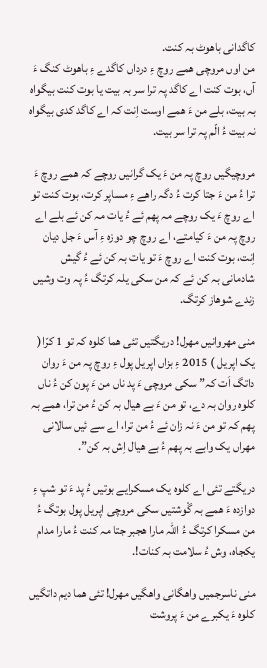کاگدانی باھوٹ بہ کنت.
من اوں مروچی ھمے روچ ءِ درداں کاگدے ءِ باھوٹ کنگ ءَ آں، بوت کنت اے کاگد پہ ترا سر بہ بیت یا بوت کنت بیگواہ بہ بیت، بلے من ءَ ھمے اوست اِنت کہ اے کاگد کدی بیگواہ نہ بیت ءُ الّم پہ ترا سر بیت.

مروچیگیں روچ پہ من ءَ یک گرانیں روچے کہ ھمے روچ ءَ ترا ءُ من ءَ جتا کرت ءُ دگہ راھے ءِ مساپر کرت، بوت کنت تو اے روچ ءَ یک روچے مہ پھم ئے ءُ یات مہ کن ئے بلے اے روچ پہ من ءَ کیامتے، اے روچ چو دوزہ ءِ آس ءَ جل دیان اِنت، بوت کنت اے روچ ءَ تو یات بہ کن ئے ءُ گیش شادمانی بہ کن ئے کہ من سکی یلہ کرتگ ءُ پہ وت وشیں زندے شوھاز کرتگ.

منی مھروانیں مھرل! دریگتیں تئی ھما کلوہ کہ تو 1 کرّا( یک اپریل ) 2015 ءِ بزاں اپریل پول ءِ روچ پہ من ءَ روان داتگ اَت کہ” سکی مروچی ءَ پد ناں من ءَ پون کن ءُ ناں کلوہ روان بہ دے، تو من ءَ بے ھیال بہ کن ءُ من ترا، ھمے بہ پھم کہ تو من ءَ نہ زان ئے ءُ من ترا، اے سے ئیں سالانی مھراں یک وابے بہ پھم ءُ بے ھیال اِش بہ کن”.

دریگتے تئی اے کلوہ یک مسکرایے بوتیں ءُ پد ءَ تو شپ ءِ دوازدہ ءَ ھمے بہ گْوشتیں سکی مروچی اپریل پول بوتگ ءُ من مسکرا کرتگ ءُ اللہ مارا ھجبر جتا مہ کنت ءُ مارا مدام یکجاہ، وش ءُ سلامت بہ کنات!.

منی ناسرجمیں واھگانی واھگیں مھرل! تئی ھما دیم داتگیں کلوہ ءَ یکبرے من ءَ پروشت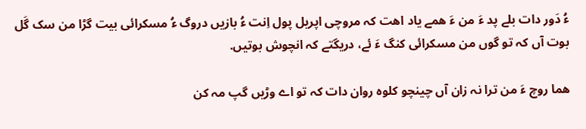ءُ دَور دات بلے پد ءَ من ءَ ھمے یاد اھت کہ مروچی اپریل پول اِنت ءُ بازیں دروگ ءُ مسکرائی بیت گڑا من سک گَل بوت آں کہ تو گوں من مسکرائی کنگ ءَ ئے، دریگتے کہ انچوش بوتیں.

ھما روچ ءَ من ترا نہ زان آں چینچو کلوہ روان دات کہ تو اے وڑیں گپ مہ کن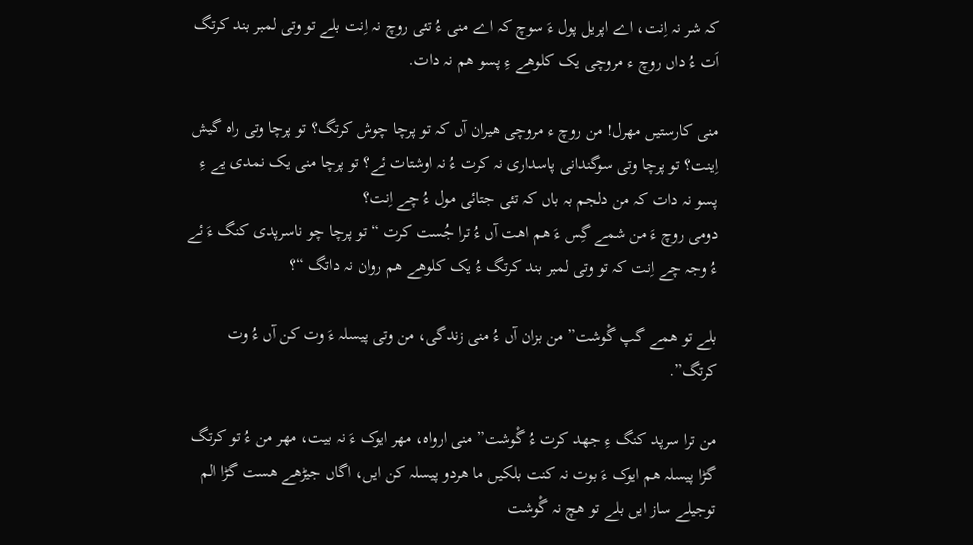کہ شر نہ اِنت، اے اپریل پول ءَ سوچ کہ اے منی ءُ تئی روچ نہ اِنت بلے تو وتی لمبر بند کرتگ اَت ءُ داں روچ ء مروچی یک کلوھے ءِ پسو ھم نہ دات.

منی کارستیں مھرل! من روچ ء مروچی ھیران آں کہ تو پرچا چوش کرتگ؟ تو پرچا وتی راہ گیش اِینت؟ تو پرچا وتی سوگندانی پاسداری نہ کرت ءُ نہ اوشتات ئے؟ تو پرچا منی یک نمدی یے ءِ پسو نہ دات کہ من دلجم بہ باں کہ تئی جتائی مول ءُ چے اِنت؟
دومی روچ ءَ من شمے گِس ءَ ھم اھت آں ءُ ترا جُست کرت “تو پرچا چو ناسرپدی کنگ ءَ ئے ءُ وجہ چے اِنت کہ تو وتی لمبر بند کرتگ ءُ یک کلوھے ھم روان نہ داتگ “؟

بلے تو ھمے گپ گْوشت” من بزان آں ءُ منی زندگی، من وتی پیسلہ ءَ وت کن آں ءُ وت کرتگ”.

من ترا سرپد کنگ ءِ جھد کرت ءُ گْوشت” منی ارواہ، مھر ایوک ءَ نہ بیت، مھر من ءُ تو کرتگ گڑا پیسلہ ھم ایوک ءَ بوت نہ کنت بلکیں ما ھردو پیسلہ کن ایں، اگاں جیڑھے ھست گڑا الم توجیلے ساز ایں بلے تو ھچ نہ گْوشت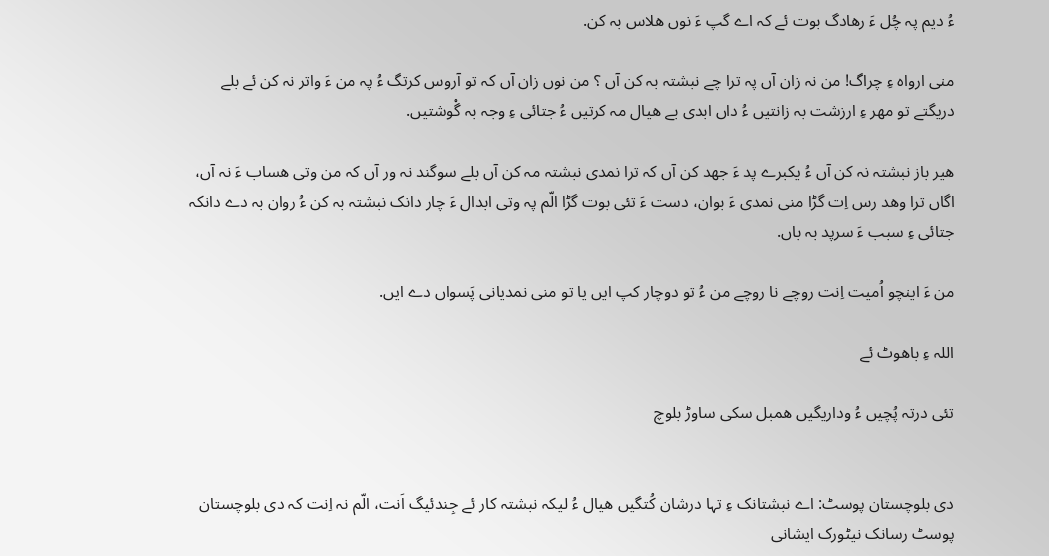ءُ دیم پہ چُل ءَ رھادگ بوت ئے کہ اے گپ ءَ نوں ھلاس بہ کن.

منی ارواہ ءِ چراگ! من نہ زان آں پہ ترا چے نبشتہ بہ کن آں ؟ من نوں زان آں کہ تو آروس کرتگ ءُ پہ من ءَ واتر نہ کن ئے بلے دریگتے تو مھر ءِ ارزشت بہ زانتیں ءُ داں ابدی بے ھیال مہ کرتیں ءُ جتائی ءِ وجہ بہ گْوشتیں.

ھیر باز نبشتہ نہ کن آں ءُ یکبرے پد ءَ جھد کن آں کہ ترا نمدی نبشتہ مہ کن آں بلے سوگند نہ ور آں کہ من وتی ھساب ءَ نہ آں، اگاں ترا وھد رس اِت گڑا منی نمدی ءَ بوان، دست ءَ تئی بوت گڑا الّم پہ وتی ابدال ءَ چار دانک نبشتہ بہ کن ءُ روان بہ دے دانکہ جتائی ءِ سبب ءَ سرپد بہ باں.

من ءَ اینچو اُمیت اِنت روچے نا روچے من ءُ تو دوچار کپ ایں یا تو منی نمدیانی پَسواں دے ایں.

اللہ ءِ باھوٹ ئے

تئی درتہ پُچیں ءُ وداریگیں ھمبل سکی ساوڑ بلوچ


دی بلوچستان پوسٹ: اے نبشتانک ءِ تہا درشان کُتگیں ھیال ءُ لیکہ نبشتہ کار ئے جِندئیگ اَنت، الّم نہ اِنت کہ دی بلوچستان پوسٹ رسانک نیٹورک ایشانی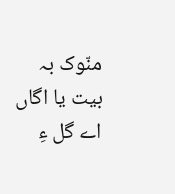منّوک بہ بیت یا اگاں اے گل ءِ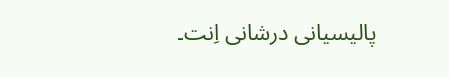پالیسیانی درشانی اِنت۔